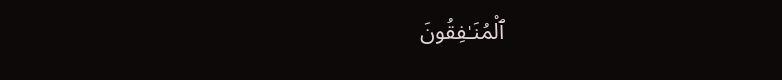ٱلْمُنَـٰفِقُونَ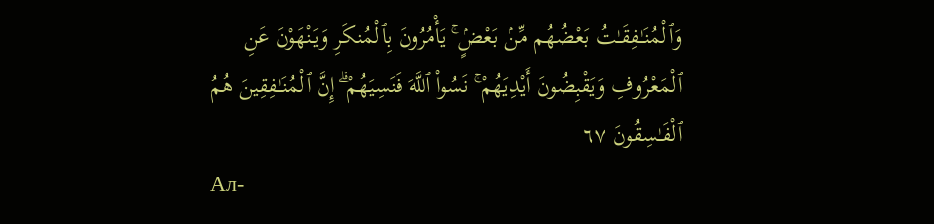وَٱلْمُنَـٰفِقَـٰتُ بَعْضُهُم مِّنۢ بَعْضٍۢ ۚ يَأْمُرُونَ بِٱلْمُنكَرِ وَيَنْهَوْنَ عَنِ ٱلْمَعْرُوفِ وَيَقْبِضُونَ أَيْدِيَهُمْ ۚ نَسُوا۟ ٱللَّهَ فَنَسِيَهُمْ ۗ إِنَّ ٱلْمُنَـٰفِقِينَ هُمُ ٱلْفَـٰسِقُونَ ٦٧
Ал-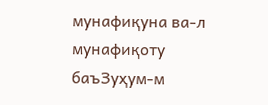мунафиқуна ва-л мунафиқоту баъЗуҳум-м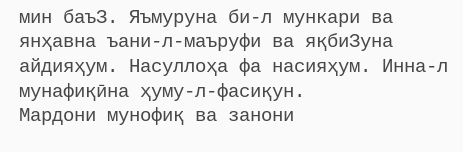мин баъЗ. Яъмуруна би-л мункари ва янҳавна ъани-л-маъруфи ва яқбиЗуна айдияҳум. Насуллоҳа фа насияҳум. Инна-л мунафиқӣна ҳуму-л-фасиқун.
Мардони мунофиқ ва занони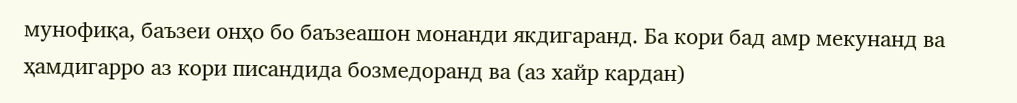мунофиқа, баъзеи онҳо бо баъзеашон монанди якдигаранд. Ба кори бад амр мекунанд ва ҳамдигарро аз кори писандида бозмедоранд ва (аз хайр кардан)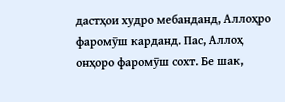дастҳои худро мебанданд, Аллоҳро фаромӯш карданд. Пас, Аллоҳ онҳоро фаромӯш сохт. Бе шак,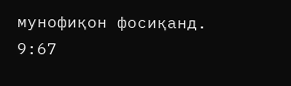мунофиқон фосиқанд.
9:67